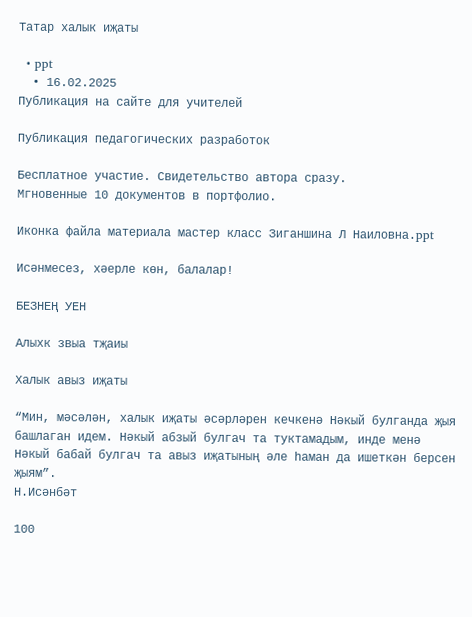Татар халык иҗаты

  • ppt
  • 16.02.2025
Публикация на сайте для учителей

Публикация педагогических разработок

Бесплатное участие. Свидетельство автора сразу.
Мгновенные 10 документов в портфолио.

Иконка файла материала мастер класс Зиганшина Л Наиловна.ppt

Исәнмесез, хәерле көн, балалар!

БЕЗНЕҢ УЕН

Алыхк звыа тҗаиы

Халык авыз иҗаты

“Мин, мәсәлән, халык иҗаты әсәрләрен кечкенә Нәкый булганда җыя башлаган идем. Нәкый абзый булгач та туктамадым, инде менә Нәкый бабай булгач та авыз иҗатының әле һаман да ишеткән берсен җыям”.
Н.Исәнбәт

100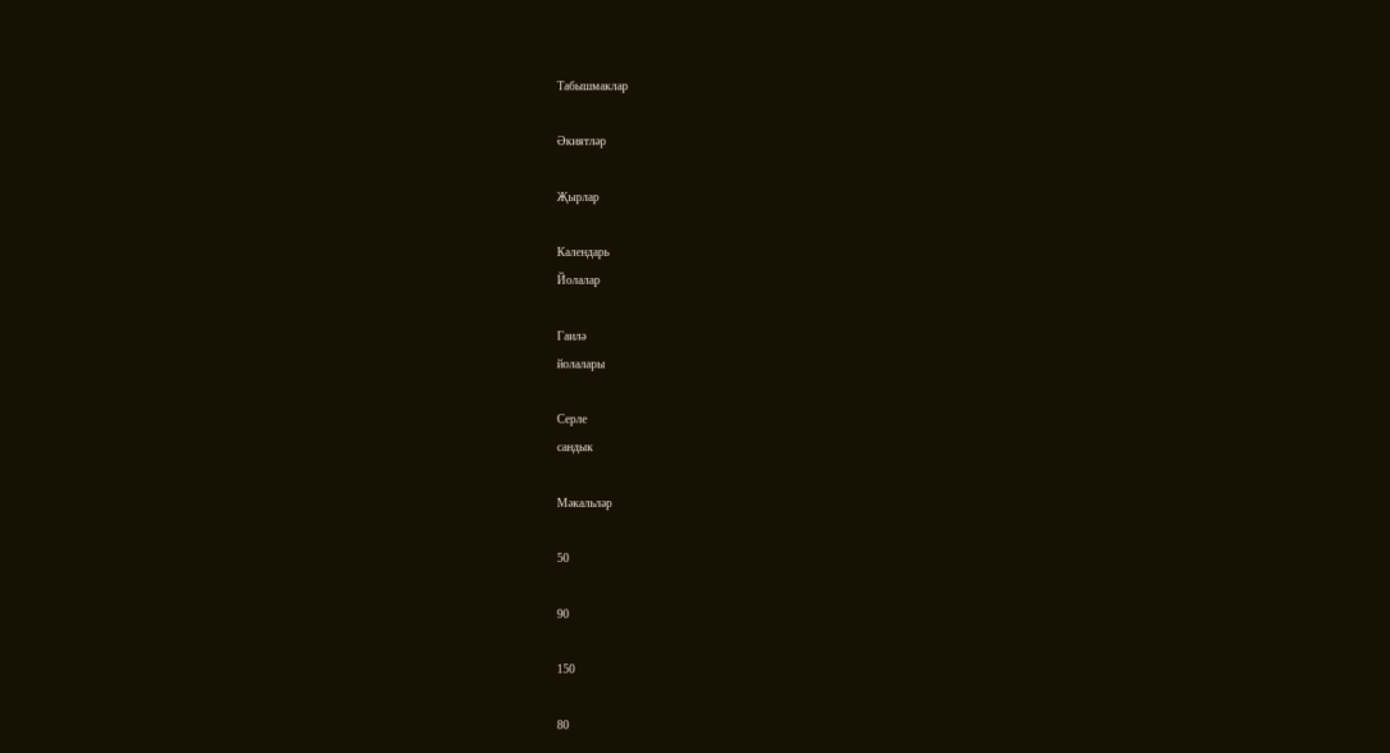Табышмаклар

Әкиятләр

Җырлар

Календарь
Йолалар

Гаилә
йолалары

Серле
сандык

Мәкальләр

50

90

150

80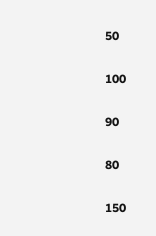50

100

90

80

150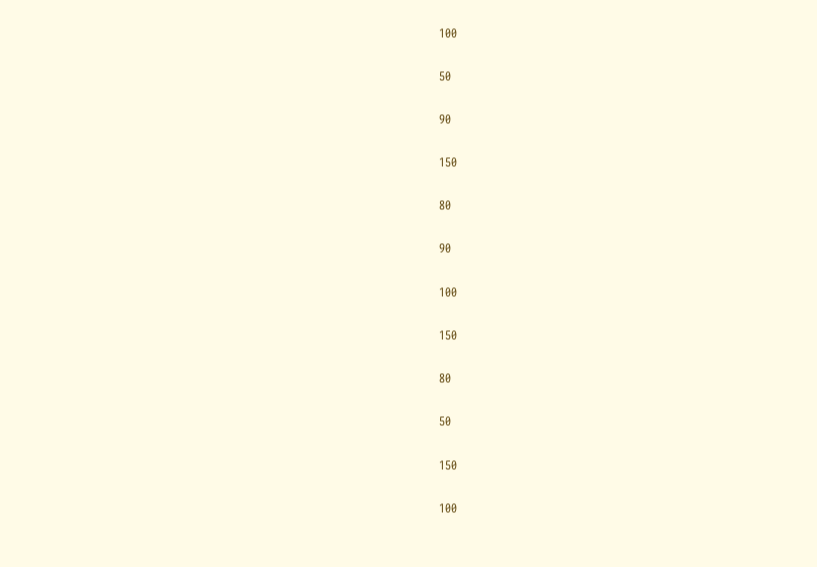100

50

90

150

80

90

100

150

80

50

150

100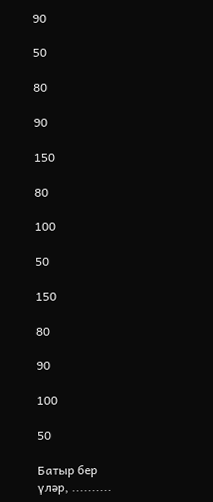90

50

80

90

150

80

100

50

150

80

90

100

50

Батыр бер үләр, ..........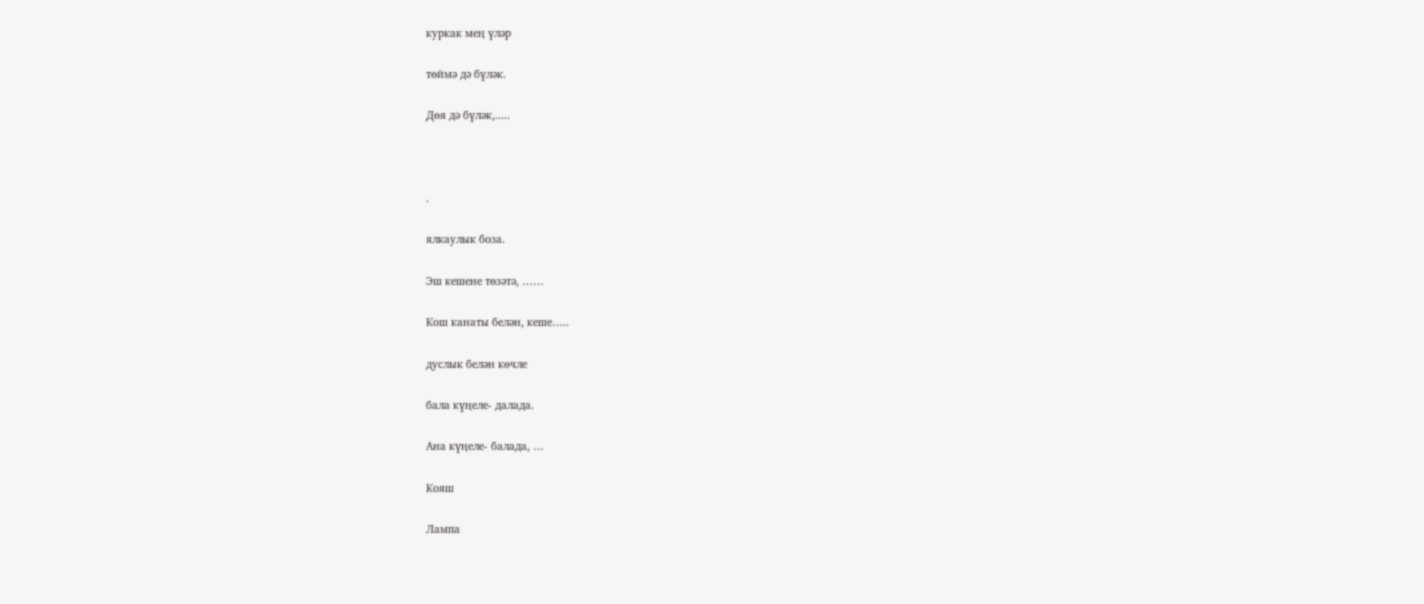куркак мең үләр

төймә дә бүләк.

Дөя дә бүләк,.....



.

ялкаулык боза.

Эш кешене төзәтә, ……

Кош канаты белән, кеше…..

дуслык белән көчле

бала күңеле- далада.

Ана күңеле- балада, …

Кояш

Лампа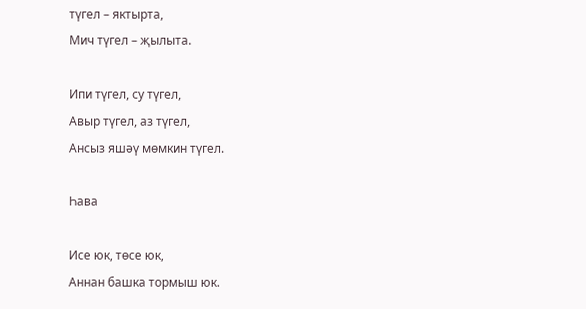түгел – яктырта,
Мич түгел – җылыта.

Ипи түгел, су түгел,
Авыр түгел, аз түгел,
Ансыз яшәү мөмкин түгел.

Һава

Исе юк, төсе юк,
Аннан башка тормыш юк.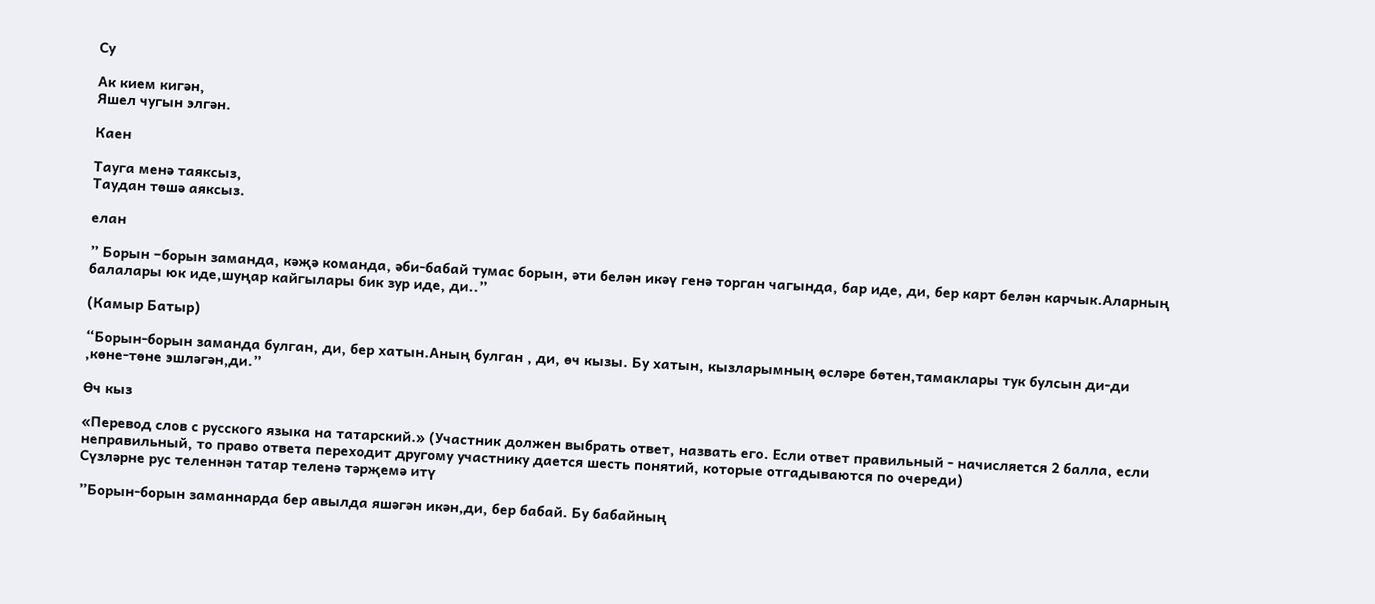Су

Ак кием кигән,
Яшел чугын элгән.

Каен

Тауга менә таяксыз,
Таудан төшә аяксыз.

елан

” Борын –борын заманда, кәҗә команда, әби-бабай тумас борын, әти белән икәү генә торган чагында, бар иде, ди, бер карт белән карчык.Аларның балалары юк иде,шуңар кайгылары бик зур иде, ди..”

(Камыр Батыр)

“Борын-борын заманда булган, ди, бер хатын.Аның булган , ди, өч кызы. Бу хатын, кызларымның өсләре бөтен,тамаклары тук булсын ди-ди ,көне-төне эшләгән,ди.”

Өч кыз

«Перевод слов с русского языка на татарский.» (Участник должен выбрать ответ, назвать его. Если ответ правильный - начисляется 2 балла, если неправильный, то право ответа переходит другому участнику дается шесть понятий, которые отгадываются по очереди)
Cүзләрне рус теленнән татар теленә тәрҗемә итү

”Борын-борын заманнарда бер авылда яшәгән икән,ди, бер бабай. Бу бабайның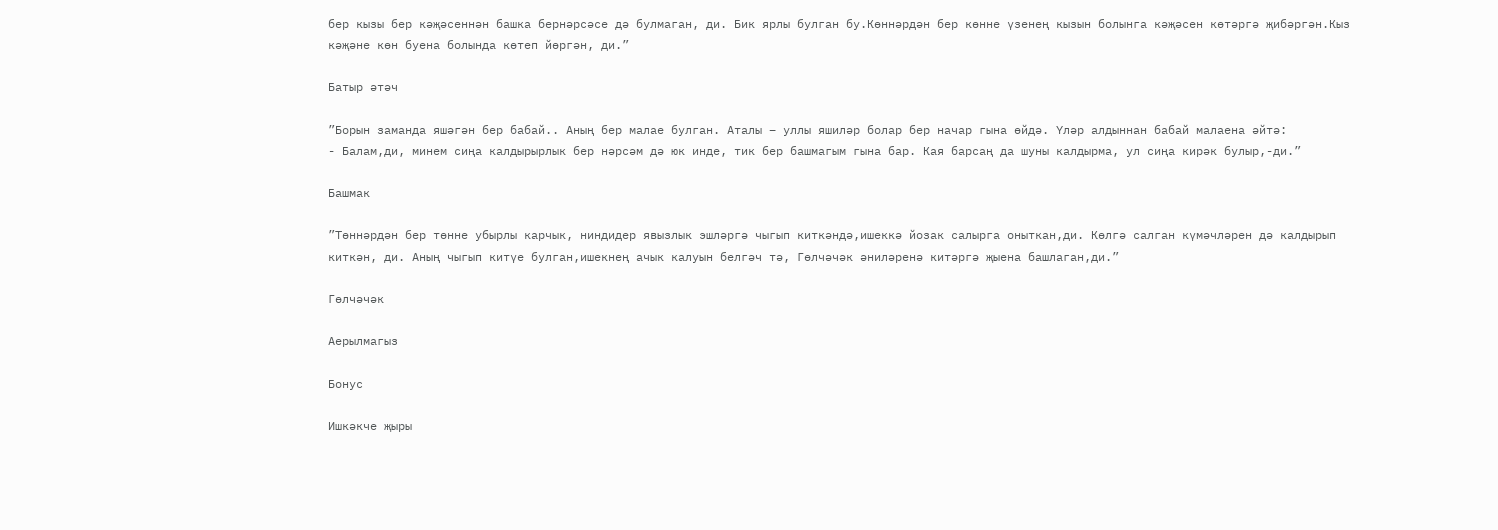бер кызы бер кәҗәсеннән башка бернәрсәсе дә булмаган, ди. Бик ярлы булган бу.Көннәрдән бер көнне үзенең кызын болынга кәҗәсен көтәргә җибәргән.Кыз кәҗәне көн буена болында көтеп йөргән, ди.”

Батыр әтәч

”Борын заманда яшәгән бер бабай.. Аның бер малае булган. Аталы – уллы яшиләр болар бер начар гына өйдә. Үләр алдыннан бабай малаена әйтә:
- Балам,ди, минем сиңа калдырырлык бер нәрсәм дә юк инде, тик бер башмагым гына бар. Кая барсаң да шуны калдырма, ул сиңа кирәк булыр,-ди.”

Башмак

”Төннәрдән бер төнне убырлы карчык, ниндидер явызлык эшләргә чыгып киткәндә,ишеккә йозак салырга оныткан,ди. Көлгә салган күмәчләрен дә калдырып киткән, ди. Аның чыгып китүе булган,ишекнең ачык калуын белгәч тә, Гөлчәчәк әниләренә китәргә җыена башлаган,ди.”

Гөлчәчәк

Аерылмагыз

Бонус

Ишкәкче җыры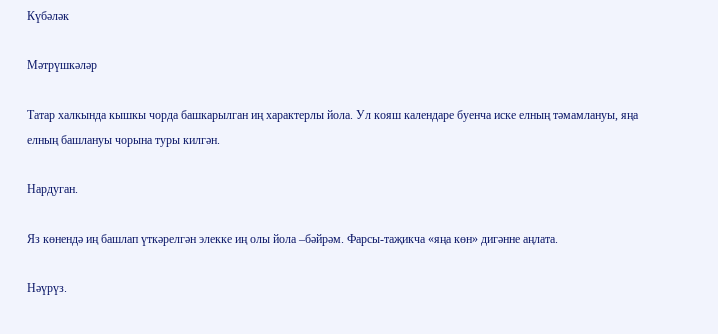Күбәләк

Мәтрүшкәләр

Татар халкында кышкы чорда башкарылган иң характерлы йола. Ул кояш календаре буенча иске елның тәмамлануы, яңа елның башлануы чорына туры килгән.

Нардуган.

Яз көнендә иң башлап үткәрелгән элекке иң олы йола –бәйрәм. Фарсы-таҗикча «яңа көн» дигәнне аңлата.

Нәүрүз.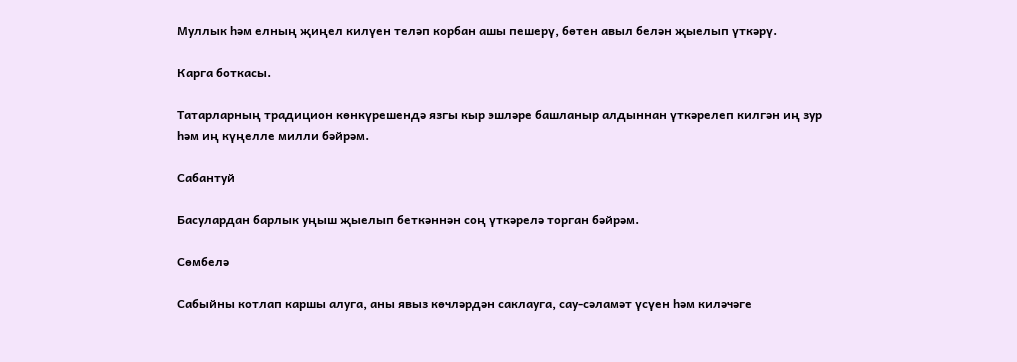Муллык һәм елның җиңел килүен теләп корбан ашы пешерү, бөтен авыл белән җыелып үткәрү.

Карга боткасы.

Татарларның традицион көнкүрешендә язгы кыр эшләре башланыр алдыннан үткәрелеп килгән иң зур һәм иң күңелле милли бәйрәм.

Сабантуй

Басулардан барлык уңыш җыелып беткәннән соң үткәрелә торган бәйрәм.

Сөмбелә

Сабыйны котлап каршы алуга, аны явыз көчләрдән саклауга, сау-сәламәт үсүен һәм киләчәге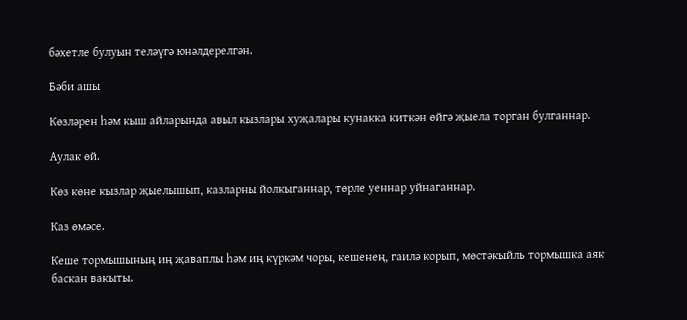бәхетле булуын теләүгә юнәлдерелгән.

Бәби ашы

Көзләрен һәм кыш айларында авыл кызлары хуҗалары кунакка киткән өйгә җыела торган булганнар.

Аулак өй.

Көз көне кызлар җыелышып, казларны йолкыганнар, төрле уеннар уйнаганнар.

Каз өмәсе.

Кеше тормышының иң җаваплы һәм иң күркәм чоры, кешенең, гаилә корып, мөстәкыйль тормышка аяк баскан вакыты.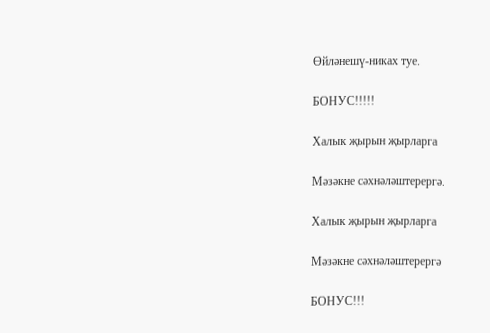Өйләнешү-никах туе.

БОНУС!!!!!

Халык җырын җырларга

Мәзәкне сәхнәләштерергә.

Халык җырын җырларга

Мәзәкне сәхнәләштерергә

БОНУС!!!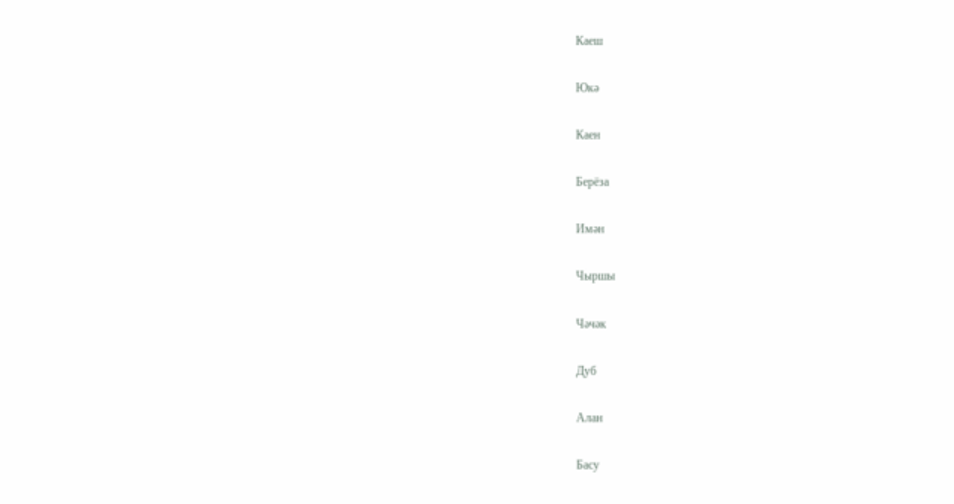Каеш

Юкә

Каен

Берёза

Имән

Чыршы

Чәчәк

Дуб

Алан

Басу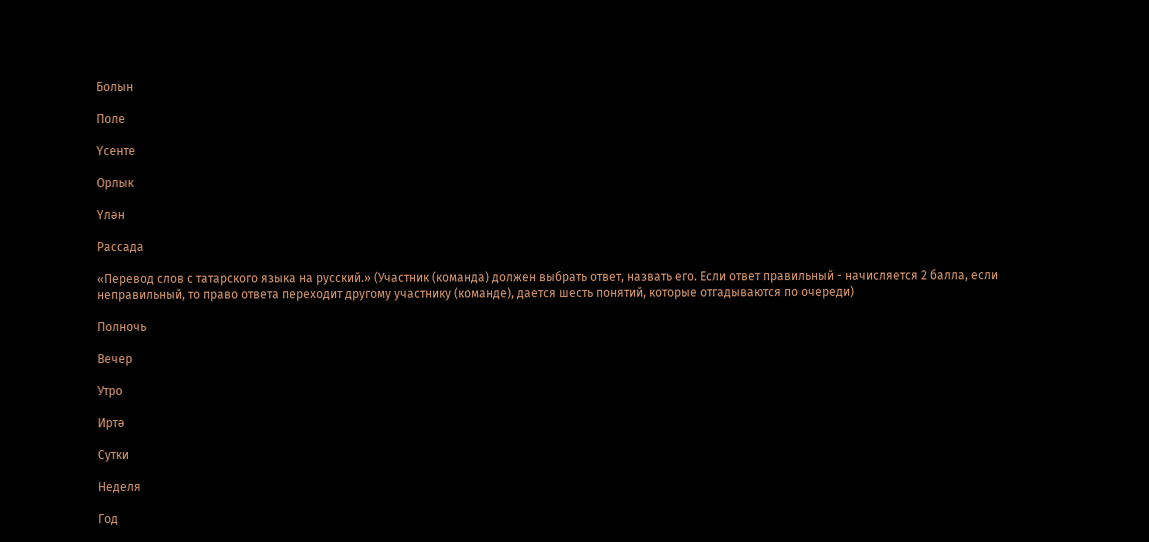Болын

Поле

Үсенте

Орлык

Үлән

Рассада

«Перевод слов с татарского языка на русский.» (Участник (команда) должен выбрать ответ, назвать его. Если ответ правильный - начисляется 2 балла, если неправильный, то право ответа переходит другому участнику (команде), дается шесть понятий, которые отгадываются по очереди)

Полночь

Вечер

Утро

Иртә

Сутки

Неделя

Год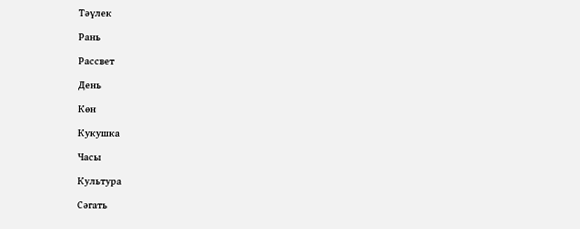Тәүлек

Рань

Рассвет

День

Көн

Кукушка

Часы

Культура

Сәгать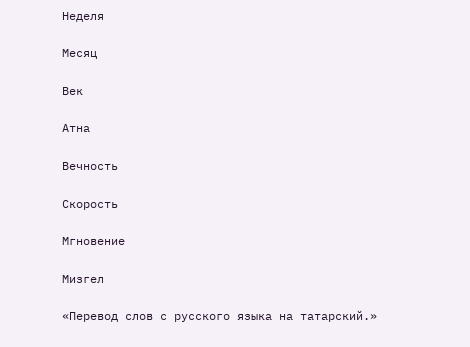Неделя

Месяц

Век

Атна

Вечность

Скорость

Мгновение

Мизгел

«Перевод слов с русского языка на татарский.»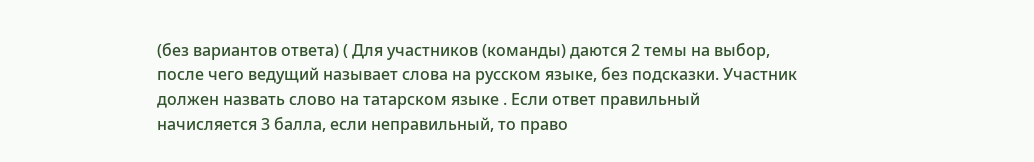(без вариантов ответа) ( Для участников (команды) даются 2 темы на выбор, после чего ведущий называет слова на русском языке, без подсказки. Участник должен назвать слово на татарском языке . Если ответ правильный начисляется 3 балла, если неправильный, то право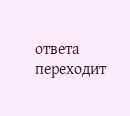ответа переходит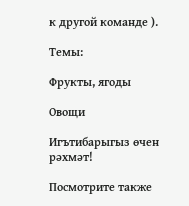к другой команде ).

Темы:

Фрукты, ягоды

Овощи

Игътибарыгыз өчен рәхмәт!

Посмотрите также